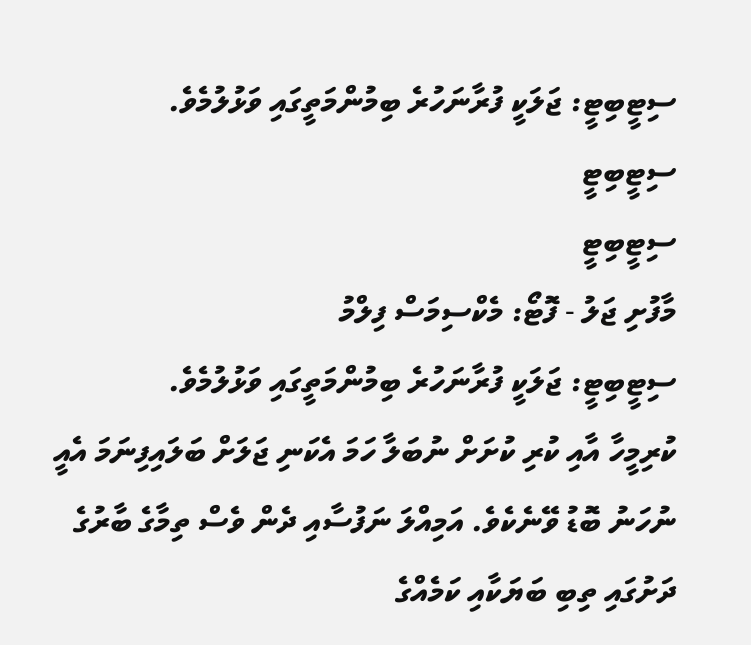ސިޓީބިޓީ: ޖަލަކީ ފުރާނަހުރެ ބިމުންމަތީގައި ވަޅުލުމެވެ.
ސިޓީބިޓީ
ސިޓީބިޓީ
މާފުށި ޖަލު - ފޮޓޯ: މެކްސިމަސް ފިލްމު
ސިޓީބިޓީ: ޖަލަކީ ފުރާނަހުރެ ބިމުންމަތީގައި ވަޅުލުމެވެ.
ކުރިމީހާ އާއި ކުރި ކުށަށް ނުބަލާ ހަމަ އެކަނި ޖަލަށް ބަލައިފިނަމަ އެއީ ނުހަނު ބޮޑު ވޭނެކެވެ. އަމިއްލަ ނަފުސާއި ދެން ވެސް ތިމާގެ ބާރުގެ ދަށުގައި ތިބި ބަޔަކާއި ކަމެއްގެ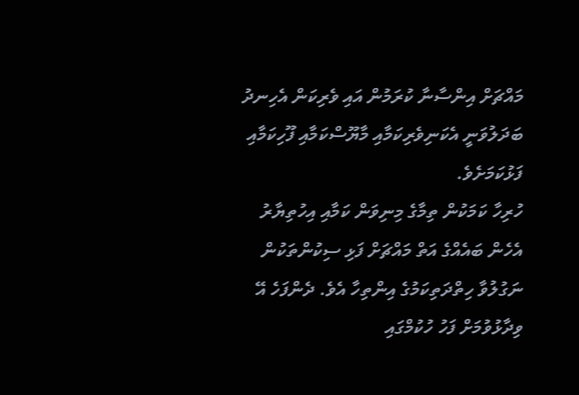މައްޗަށް އިންސާނާ ކުރަމުން އައި ވެރިކަން އެހިނދު ބަދަލުވަނީ އެކަނިވެރިކަމާއި މާޔޫސްކަމާއި ފޫހިކަމާއި ފަޅުކަމަށެވެ.
ހުރިހާ ކަމަކުން ތިމާގެ މިނިވަން ކަމާއި އިހުތިޔާރު އެހެން ބައެއްގެ އަތް މައްޗަށް ފަޅި ސިކުންތަކުން ނަގުލުވާ ހިތްދަތިކަމުގެ އިންތިހާ އެވެ. ދެންފަހެ އޭ ވިދާޅުވުމަށް ފަހު ހުކުމްގައި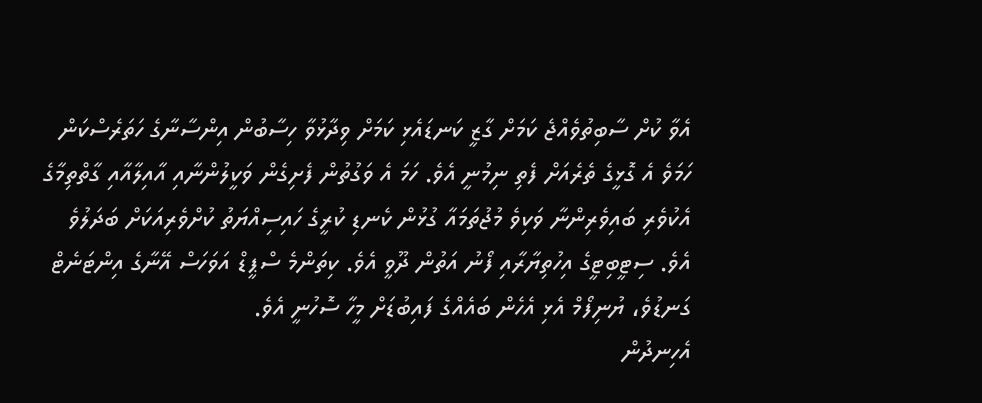އެވާ ކުށް ސާބިތުވެއްޖެ ކަމަށް ގާޒީ ކަނޑައެޅި ކަމަށް ވިދާޅުވާ ހިސާބުން އިންސާނާގެ ހަތަރެސްކަން ހަމަވެ އެ ގޮޅީގެ ތެރެއަށް ފެތި ނިމުނީ އެވެ. ހަމަ އެ ވަގުތުން ފެށިގެން ވަކީލުންނާއި އާއިލާއާއި ގާތްތިމާގެ އެކުވެރި ބައިވެރިންނާ ވަކިވެ މުޖުތަމައާ ގުޅުން ކެނޑި ކުރީގެ ހައިސިއްޔަތު ކުށްވެރިއަކަށް ބަދަލުވެ އެވެ. ސިޓީބިޓީގެ އިހުތިޔާރާއި ފޯނު އަތުން ދޫވީ އެވެ. ކިތަންމެ ސްޕީޑް އަވަހަސް އޭނާގެ އިންޓަނެޓް ގަނޑުވެ، ޔުނިފޯމް އެޅި އެހެން ބައެއްގެ ފައިބުޑަށް މީހާ ސޮހުނީ އެވެ.
އެހިނދުން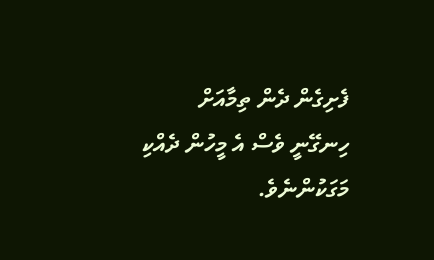ފެށިގެން ދެން ތިމާއަށް ހިނގޭނީ ވެސް އެ މީހުން ދެއްކި މަގަކުންނެވެ.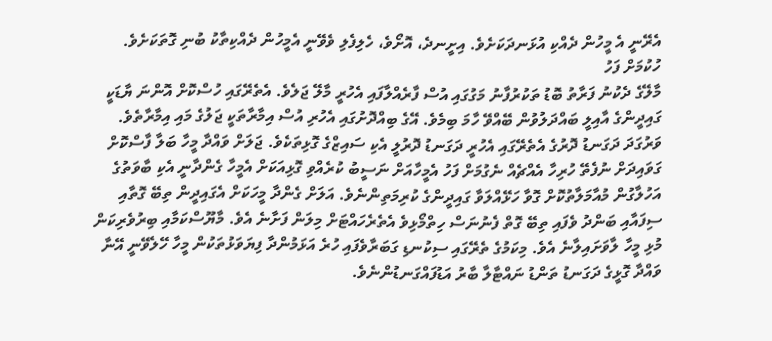އެރޭނީ އެ މީހުން ދެއްކި އުޅަނދަކަށެވެ. އިށީނދެ، އޮށޯވެ، ހެލިފެލި ވެވޭނީ އެމީހުން ދެއްކިތާކު ބުނި ގޮތަކަށެވެ.
ހުކުމަށް ފަހު
މާލޭގެ ދެކުނު ފަރާތު ބޮޑު ތަކުރުފާނު މަގުގައި އުސް ފާރެއްލާފައި އެހުރީ މާލޭ ޖަލެވެ. އެތެރޭގައި ހުސްކޮށް އޮންނަ ޔާޑަކީ ގައިދީންގެ އާއިލީ ބައްދަލުވުން ބޭއްވޭ ހާމަ ބިމެވެ. އޭގެ ބިއްދޮށުގައި އެހުރި އުސް އިމާރާތަކީ ޖަލުގެ މައި އިމާރާތެވެ. ވަރުގަދަ ދަގަނޑު ދޮރުގެ އެތެރޭގައި އެހުރީ ދަގަނޑު ދޮރުލީ އެކި ސައިޒްގެ ގޮޅިތަކެވެ. ޖަލަށް ވައްދާ މީހާ ބަލާ ފާސްކޮށް ގަވައިދަށް ނުފެތޭ ހުރިހާ އެއްޗެއް ނެގުމަށް ފަހު އެމީހާއަށް ނަސީބު ކުރެއްވި ގޮޅިއަކަށް އެމީހާ ގެންދާނީ އެކި ބާވަތުގެ އަހުލާގުން މުއާމަލާތުކޮށް ގޮވާ ހަޅޭއްލަވާ ގައިދީންގެ ކުރިމަތިންނެވެ. އަލަށް ގެންދާ މީހަކަށް އެގައިދީން ތިބޭ ގޮތާއި ސިފައާއި ބަންދު ވެފައި ތިބޭ ގޮތް ފެނުނަސް ހިތްމޯޅިވެ އެތެރެހައްޓަށް މިލަން ފަށާނެ އެވެ. މާޔޫސްކަމާއި ބިރުވެރިކަން މުޅި މީހާ ލާވަށައިލާނެ އެވެ. މިކަމުގެ ތެރޭގައި ސިކުނޑި ގަބަރާވެފައި ހުރެ އަޅަމުންދާ ފިޔަވަޅުތަކުން މީހާ ހޭލެވޭނީ އޭނާ ވައްދާ ގޮޅީގެ ދަގަނޑު ތަންޑު ނައްޓާލާ ބާރު އަޑުފައްގަނޑުންނެވެ.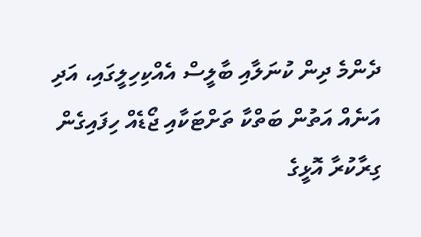ދެންމެ ދިން ކުނަލާއި ބާލީސް އެއްކިހިލީގައި، އަދި އަނެއް އަތުން ބަތްކާ ތަށްޓަކާއި ޖޯޑެއް ހިފައިގެން ގިރާކުރާ އޮޅީގެ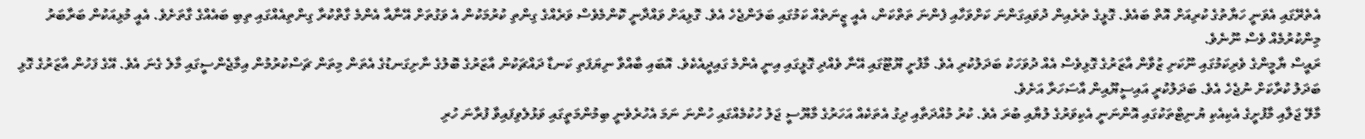އެތެރޭގައި އެވަނީ ހަޔާތުގެ ކުރިއަށް އޮތް ބައެވެ. ގޮޅީގެ ތެރެއިން ދުވައިގަންނަ ކަށްވަހާއި ފެންނަ ތަތްކަން، އެއީ ޒީނަތެއް ކަމުގައި ބަލަންޖެހެ އެވެ. ގޮޅިއަށް ވައްދާނީ ކޮންމެވެސް ވަރެއްގެ ގިންތި ކުރުމަކުން އެ ވަގުތަށް އޭނާއާ އެންމެ ގާތްކުރާ ގިންތިއެއްގައި ތިބި ބައެއްގެ ގާތަށެވެ. އެއީ މުޅިއަކުން ބަރާބަރު މިންކުރުމެއް ވެސް ނޫނެވެ.
ރައީސް ޔާމީންގެ ވެރިކަމުގައި ނޫކަށި ޒުވާން އާޒަރުގެ ގޮޅިވެސް އެއް ދުވަހަކު ބަދަލުކުރި އެވެ. މާފުށީ ޔޫޓޫގައި އޭނާ ވެއްދި ގޮޅީގައި އިނީ އެންމެ ގައިދީއެކެވެ. އޮބައި ބާއްވާ ނިޔަފަތި ކަނޑާ ދައްޗަކުން އާޒަރުގެ ބޮލުގެ ނާށިގަނޑުގެ އެތަން މިތަން ޗަސްކުރުމުން އިމާޖެންސީގައި މާލެ ގެނަ އެވެ. އޭގެ ފަހުން އާޒަރުގެ ގޮޅި ބަދަލު ކުރާކަށް ނުޖެހެ އެވެ. ބަދަލުކުރީ އައިސީޔޫއިން އާސަހަރާ އަށެވެ.
މާލޭ ޖަލާއި މާފުށީގެ އެކިއެކި ޔުނިޓްތަކުގައި އޮންނަނީ އެކިވަރުގެ ލުޔާއި ބުރަ އެވެ. ކުރު މުއްދަތާއި ދިގު އެތަކެއް އަހަރުގެ މާޔޫސީ ޖަލު ހުކުމެއްގައި ހުންނަ ނަމަ އެހުރެވެނީ ބިމުންމަތީގައި ވަޅުލެވިފައިވާ ފުރާނަ ހުރި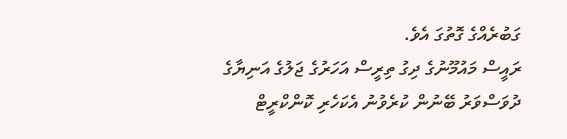ގަބުރެއްގެ ގޮތުގަ އެވެ.
ރައީސް މައުމޫނުގެ ދިގު ތިރީސް އަހަރުގެ ޖަލުގެ އަނިޔާގެ ދުވަސްވަރު ބޭނުން ކުރެވުނު އެކަހެރި ކޮންކްރީޓް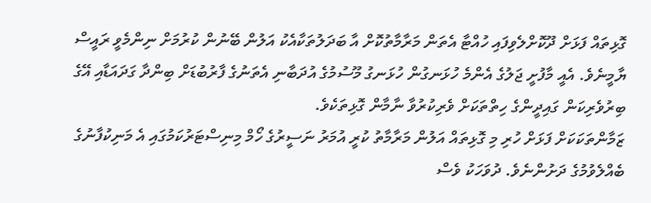ގޮޅިތައް ފަޅަށް ދޫކޮށްލެވިފައި ހުއްޓާ އެތަން މަރާމާތުކޮށް އާ ބަދަލުތަކާއެކު އަލުން ބޭނުން ކުރުމަށް ނިންމެވީ ރައީސް ޔާމީނެވެ. އެއީ މާފުށީ ޖަލުގެ އެންމެ ހުޅަނގުން ހުޅަނގު މޫސުމުގެ އުދަބާނި އެތަނުގެ ފާރުބުޑަށް ބިންދާ ގަދައަޑާއި އޭގެ ބިރުވެރިކަން ގައިދީންގެ ހިތްތަކަށް ވެރިކުރުވާ ނާމާން ގޮޅިތަކެވެ.
ޒަމާންތަކަކަށް ފަޅަށް ހުރި މި ގޮޅިތައް އަލުން މަރާމާތު ކުރީ އުމަރު ނަސީރުގެ ހޯމް މިނިސްޓަރުކަމުގައި އެ މަނިކުފާނުގެ ބެއްލެވުމުގެ ދަށުންނެވެ. ދުވަހަކު ވެސް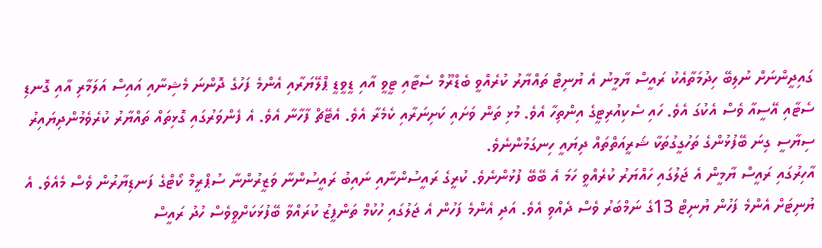ގައިދީންނަށް ނުލިބޭ ހިދުމަތާއެކު ރައީސް ޔާމީނު އެ ޔުނިޓް ތައްޔާރު ކުރެއްވީ ބެޑްރޫމް ސެޓާއި ޓީވީ އާއި ޑީވީޑީ ޕްލޭޔަރާއި އެންމެ ފަހުގެ ދޮންނަ މެޝިނާއި އައިސް އަލަމާރި އާއި ގޮނޑި ސެޓާއި އޭސީއާ ވެސް އެކުގަ އެވެ. ހައި ސެކިއުރިޓީގެ އިންތިހާ އެވެ. މުޅި ތަން ވަށައި ކަށިނަރާއި ކެމެރާ އެވެ. އެޓޭޗް ފާހާނާ އެވެ. އެ ފެންވަރުގައި ގޮޅިތައް ތައްޔާރު ކުރެވެމުންދިޔައިރު ސިޔާސީ ގިނަ ބޭފުޅުންގެ ތަހުގީގުތަކާ ޝަރީއަތްތައް ދިޔައީ ހިނގަމުންނެވެ.
އާހިރުގައި ރައީސް ޔާމީން އެ ޖަލުގައި ހައްޔަރު ކުރެއްވީ ހަމަ އެ ބޭބޭ ފުޅުންނެވެ. ކުރީގެ ރައީސުންނާއި ނައިބު ރައީސުންނާ ވަޒީރުންނާ ސުޕްރީމް ކޯޓްގެ ފަނޑިޔާރުން ވެސް މެއެވެ. އެ ޔުނިޓަށް އެންމެ ފަހުން ޔުނިޓް 13ގެ ނަމްބަރު ވެސް ދެއްވި އެވެ. އަދި އެންމެ ފަހުން އެ ޖަލުގައި ހުކުމް ތަންފީޒު ކުރައްވާ ބޭފުޅަކަށްވީވެސް ހުދު ރައީސް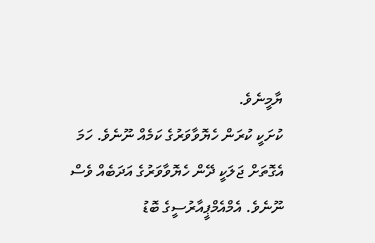ޔާމީނެވެ.
ކުށަކީ ކުރަން ހެޔޮވާވަރުގެ ކަމެއް ނޫނެވެ. ހަމަ އެގޮތަށް ޖަލަކީ ދޭން ހެޔޮވާވަރުގެ އަދަބެއް ވެސް ނޫނެވެ. އެމްއެމްޕީއާރުސީގެ ބޮޑު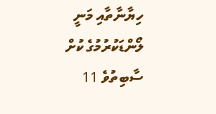ހިޔާނާތާއި މަނީ ލޯންޑަކުރުމުގެ ކުށް ސާބިތުވެ 11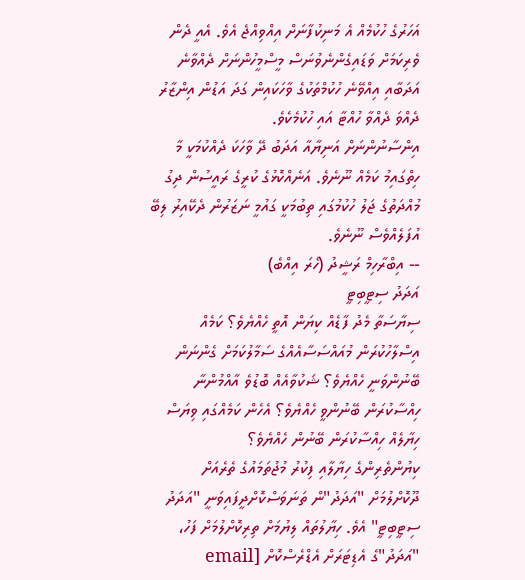އަހަރުގެ ހުކުމެއް އެ މަނިކުފާނަށް އިއްވިއްޖެ އެވެ. އެއީ ދެން ވެރިކަމަށް ވަޑައިގެންނެވުނަސް މީސްމީހުންނަށް ދެއްވާނެ އަދަބާއި އިއްވޭނެ ހުކުމްތަކުގެ ވާހަކައިން ގަދަ އަޑުން އިންޒާރު ދެއްވަ ދެއްވާ ހުއްޓާ އައި ހުކުމެކެވެ.
އިންސާނުންނަށް އަނިޔާއާ އަދަބު ދޭ ވާހަކަ ދެއްކުމަކީ މާ ހިތްގައިމު ކަމެއް ނޫނެވެ. އަނެއްކޮޅުގެ ކުރީގެ ރައީސުން ދިގު މުއްދަތުގެ ޖަލު ހުކުމުގައި ތިބުމަކީ ގައުމީ ނަޒަރުން ދެކޭއިރު ލިބޭ އުފަލެއްވެސް ނޫނެވެ.
-- އިބްރާހިމް ރަޝީދު (ހޯރަ އިއްބެ)
އަދަދު ސިޓީބިޓީ
ސިޔާސަތާ މެދު ފާޑެއް ކިޔަން އޮތީ ހެއްޔެވެ؟ ކަމެއް އިސްލާހުކުރަން މުއައްސަސާއެއްގެ ސަމާލުކަމަށް ގެންނަން ބޭނުންވަނީ ހެއްޔެވެ؟ ޝަކުވާއެއް ބޮޑުވެ އާއްމުންނާ ހިއްސާކުރަން ބޭނުންވީ ހެއްޔެވެ؟ އެހެން ކަމެއްގައި ވިޔަސް ހިޔާލެއް ހިއްސާކުރަން ބޭނުން ހެއްޔެވެ؟
ކިޔުންތެރިންގެ ހިޔާލާއި ފިކުރު މުޖުތަމައުގެ ތެރެއަށް ދޫކޮށްލުމަށް "އަދަދު"ން ތަނަވަސްކޮށްދީފައިވަނީ "އަދަދު ސިޓީބިޓީ" އެވެ. ހިޔާލުތައް ލިޔުމަށް ތިރިކޮށްލުމަށް ފަހު، "އަދަދު"ގެ އެޑިޓަރަށް އެޑްރެސްކޮށް [email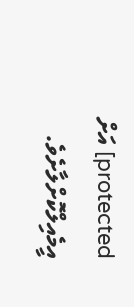protected] އަށް އީމެއިލްކޮށްލާށެވެ.